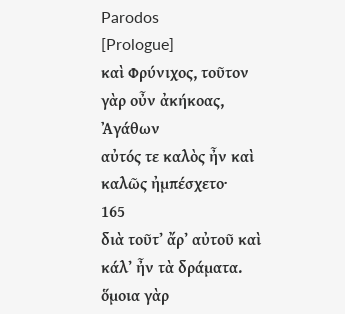Parodos
[Prologue]
καὶ Φρύνιχος, τοῦτον γὰρ οὖν ἀκήκοας,
Ἀγάθων
αὐτός τε καλὸς ἦν καὶ καλῶς ἠμπέσχετο·
165
διὰ τοῦτʼ ἄρʼ αὐτοῦ καὶ κάλʼ ἦν τὰ δράματα.
ὅμοια γὰρ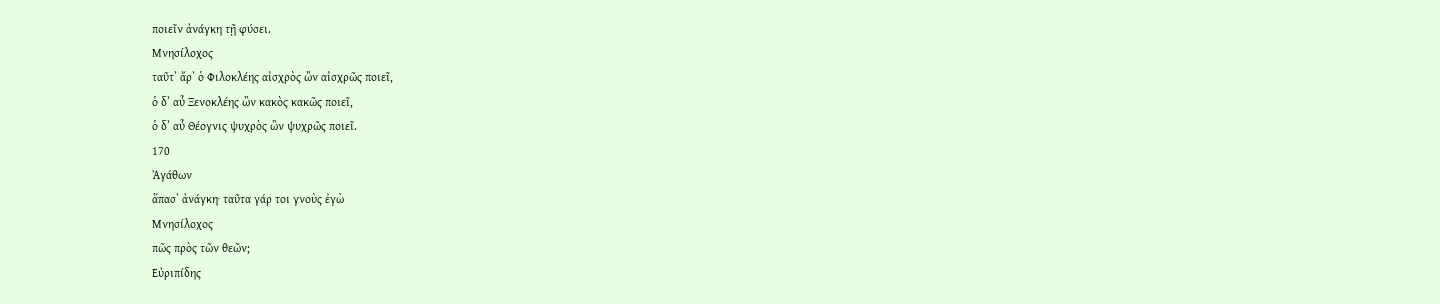ποιεῖν ἀνάγκη τῇ φύσει.
Μνησίλοχος
ταῦτʼ ἄρʼ ὁ Φιλοκλέης αἰσχρὸς ὢν αἰσχρῶς ποιεῖ,
ὁ δʼ αὖ Ξενοκλέης ὢν κακὸς κακῶς ποιεῖ,
ὁ δʼ αὖ Θέογνις ψυχρὸς ὢν ψυχρῶς ποιεῖ.
170
Ἀγάθων
ἅπασʼ ἀνάγκη· ταῦτα γάρ τοι γνοὺς ἐγὼ
Μνησίλοχος
πῶς πρὸς τῶν θεῶν;
Εὐριπίδης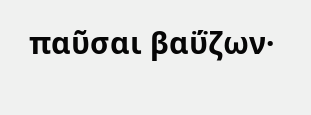παῦσαι βαΰζων·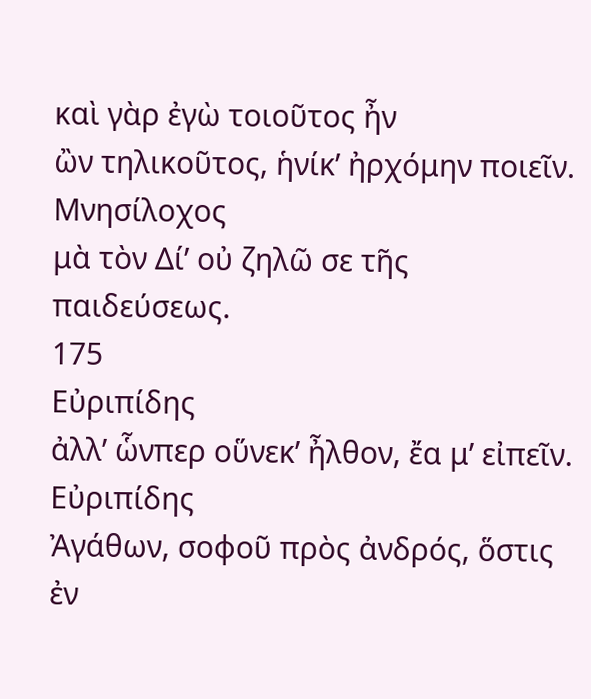καὶ γὰρ ἐγὼ τοιοῦτος ἦν
ὢν τηλικοῦτος, ἡνίκʼ ἠρχόμην ποιεῖν.
Μνησίλοχος
μὰ τὸν Δίʼ οὐ ζηλῶ σε τῆς παιδεύσεως.
175
Εὐριπίδης
ἀλλʼ ὧνπερ οὕνεκʼ ἦλθον, ἔα μʼ εἰπεῖν.
Εὐριπίδης
Ἀγάθων, σοφοῦ πρὸς ἀνδρός, ὅστις ἐν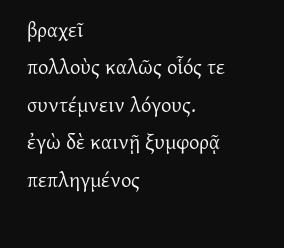βραχεῖ
πολλοὺς καλῶς οἷός τε συντέμνειν λόγους.
ἐγὼ δὲ καινῇ ξυμφορᾷ πεπληγμένος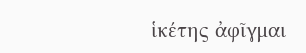ἱκέτης ἀφῖγμαι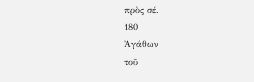πρὸς σέ.
180
Ἀγάθων
τοῦ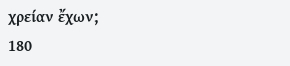χρείαν ἔχων;
180